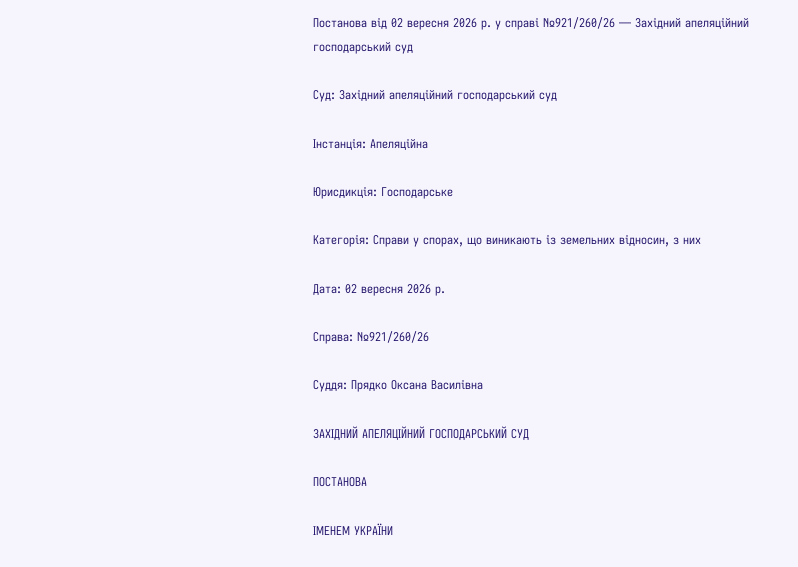Постанова від 02 вересня 2026 р. у справі №921/260/26 — Західний апеляційний господарський суд

Суд: Західний апеляційний господарський суд

Інстанція: Апеляційна

Юрисдикція: Господарське

Категорія: Справи у спорах, що виникають із земельних відносин, з них

Дата: 02 вересня 2026 р.

Справа: №921/260/26

Суддя: Прядко Оксана Василівна

ЗАХІДНИЙ АПЕЛЯЦІЙНИЙ ГОСПОДАРСЬКИЙ СУД

ПОСТАНОВА

ІМЕНЕМ УКРАЇНИ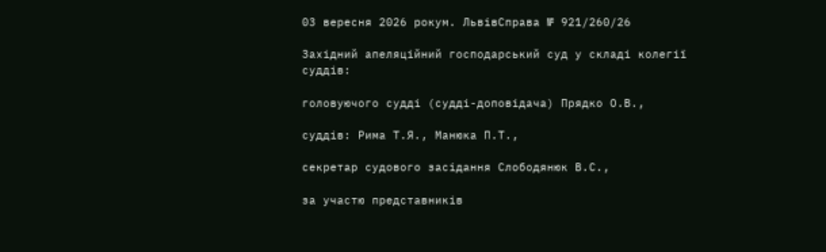03 вересня 2026 рокум. ЛьвівСправа № 921/260/26

Західний апеляційний господарський суд у складі колегії суддів:

головуючого судді (судді-доповідача) Прядко О.В.,

суддів: Рима Т.Я., Манюка П.Т.,

секретар судового засідання Слободянюк В.С.,

за участю представників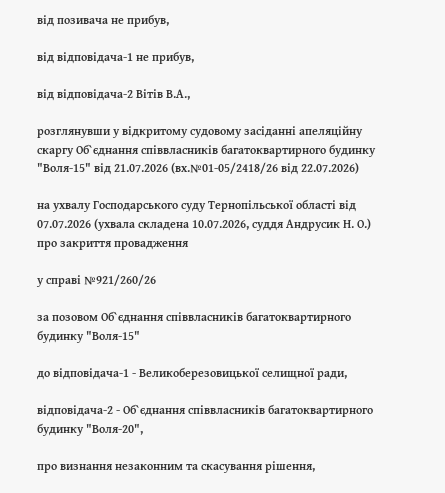від позивача не прибув,

від відповідача-1 не прибув,

від відповідача-2 Вітів В.А.,

розглянувши у відкритому судовому засіданні апеляційну скаргу Об`єднання співвласників багатоквартирного будинку "Воля-15" від 21.07.2026 (вх.№01-05/2418/26 від 22.07.2026)

на ухвалу Господарського суду Тернопільської області від 07.07.2026 (ухвала складена 10.07.2026, суддя Андрусик Н. О.) про закриття провадження

у справі №921/260/26

за позовом Об`єднання співвласників багатоквартирного будинку "Воля-15"

до відповідача-1 - Великоберезовицької селищної ради,

відповідача-2 - Об`єднання співвласників багатоквартирного будинку "Воля-20",

про визнання незаконним та скасування рішення,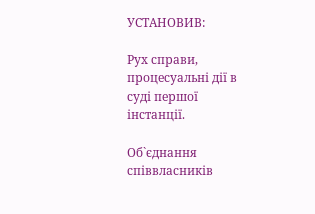УСТАНОВИВ:

Рух справи, процесуальні дії в суді першої інстанції.

Об`єднання співвласників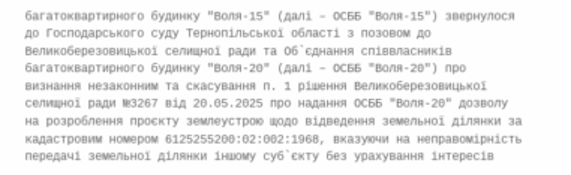багатоквартирного будинку "Воля-15" (далі – ОСББ "Воля-15") звернулося до Господарського суду Тернопільської області з позовом до Великоберезовицької селищної ради та Об`єднання співвласників багатоквартирного будинку "Воля-20" (далі – ОСББ "Воля-20") про визнання незаконним та скасування п. 1 рішення Великоберезовицької селищної ради №3267 від 20.05.2025 про надання ОСББ "Воля-20" дозволу на розроблення проєкту землеустрою щодо відведення земельної ділянки за кадастровим номером 6125255200:02:002:1968, вказуючи на неправомірність передачі земельної ділянки іншому суб`єкту без урахування інтересів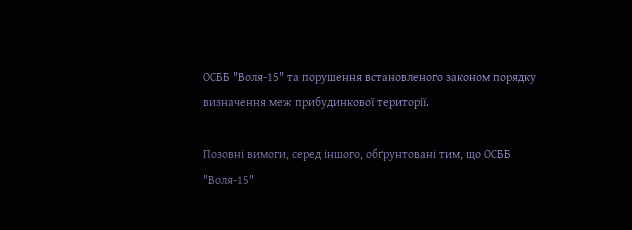ОСББ "Воля-15" та порушення встановленого законом порядку визначення меж прибудинкової території.

Позовні вимоги, серед іншого, обґрунтовані тим, що ОСББ "Воля-15"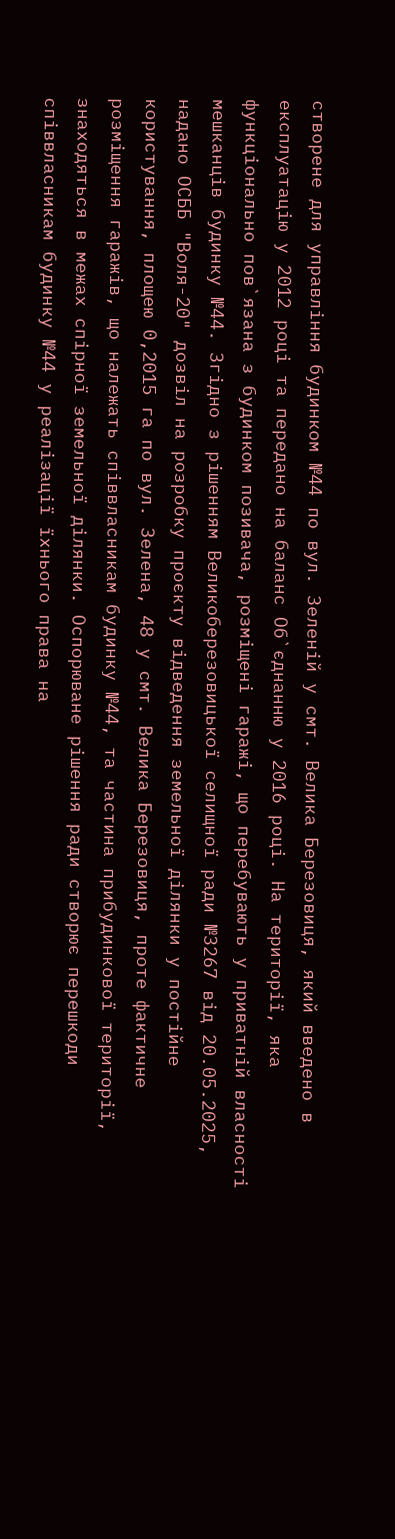створене для управління будинком №44 по вул. Зеленій у смт. Велика Березовиця, який введено в експлуатацію у 2012 році та передано на баланс Об`єднанню у 2016 році. На території, яка функціонально пов`язана з будинком позивача, розміщені гаражі, що перебувають у приватній власності мешканців будинку №44. Згідно з рішенням Великоберезовицької селищної ради №3267 від 20.05.2025, надано ОСББ "Воля-20" дозвіл на розробку проєкту відведення земельної ділянки у постійне користування, площею 0,2015 га по вул. Зелена, 48 у смт. Велика Березовиця, проте фактичне розміщення гаражів, що належать співвласникам будинку №44, та частина прибудинкової території, знаходяться в межах спірної земельної ділянки. Оспорюване рішення ради створює перешкоди співвласникам будинку №44 у реалізації їхнього права на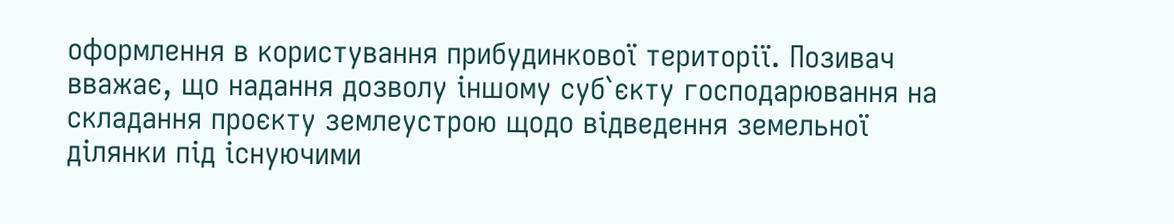оформлення в користування прибудинкової території. Позивач вважає, що надання дозволу іншому суб`єкту господарювання на складання проєкту землеустрою щодо відведення земельної ділянки під існуючими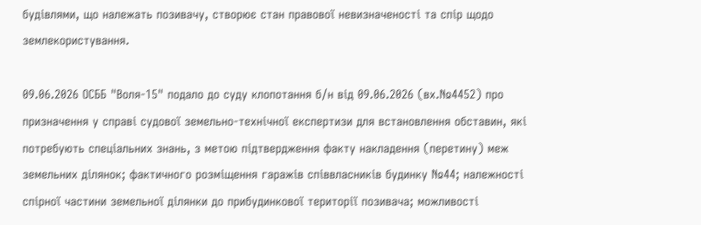будівлями, що належать позивачу, створює стан правової невизначеності та спір щодо землекористування.

09.06.2026 ОСББ "Воля-15" подало до суду клопотання б/н від 09.06.2026 (вх.№4452) про призначення у справі судової земельно-технічної експертизи для встановлення обставин, які потребують спеціальних знань, з метою підтвердження факту накладення (перетину) меж земельних ділянок; фактичного розміщення гаражів співвласників будинку №44; належності спірної частини земельної ділянки до прибудинкової території позивача; можливості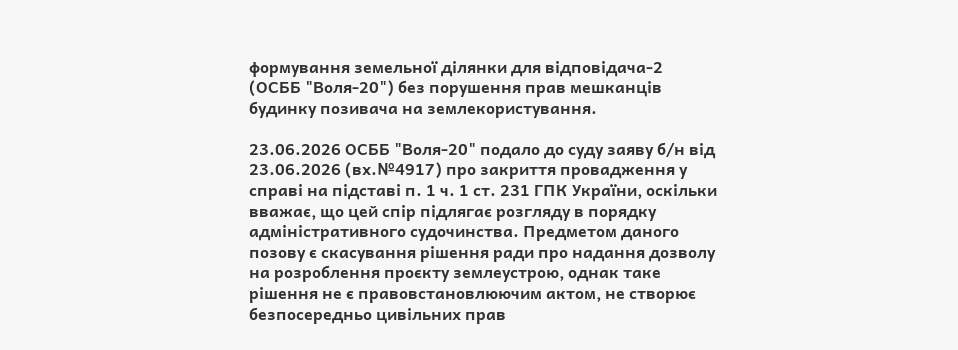формування земельної ділянки для відповідача-2 (ОСББ "Воля-20") без порушення прав мешканців будинку позивача на землекористування.

23.06.2026 ОСББ "Воля-20" подало до суду заяву б/н від 23.06.2026 (вх.№4917) про закриття провадження у справі на підставі п. 1 ч. 1 ст. 231 ГПК України, оскільки вважає, що цей спір підлягає розгляду в порядку адміністративного судочинства. Предметом даного позову є скасування рішення ради про надання дозволу на розроблення проєкту землеустрою, однак таке рішення не є правовстановлюючим актом, не створює безпосередньо цивільних прав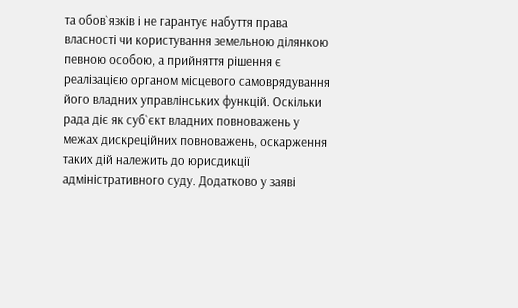та обов`язків і не гарантує набуття права власності чи користування земельною ділянкою певною особою, а прийняття рішення є реалізацією органом місцевого самоврядування його владних управлінських функцій. Оскільки рада діє як суб`єкт владних повноважень у межах дискреційних повноважень, оскарження таких дій належить до юрисдикції адміністративного суду. Додатково у заяві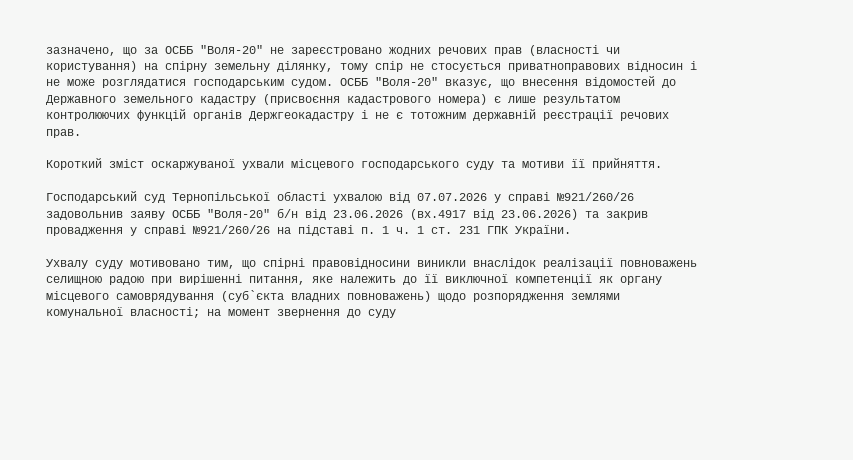зазначено, що за ОСББ "Воля-20" не зареєстровано жодних речових прав (власності чи користування) на спірну земельну ділянку, тому спір не стосується приватноправових відносин і не може розглядатися господарським судом. ОСББ "Воля-20" вказує, що внесення відомостей до Державного земельного кадастру (присвоєння кадастрового номера) є лише результатом контролюючих функцій органів Держгеокадастру і не є тотожним державній реєстрації речових прав.

Короткий зміст оскаржуваної ухвали місцевого господарського суду та мотиви її прийняття.

Господарський суд Тернопільської області ухвалою від 07.07.2026 у справі №921/260/26 задовольнив заяву ОСББ "Воля-20" б/н від 23.06.2026 (вх.4917 від 23.06.2026) та закрив провадження у справі №921/260/26 на підставі п. 1 ч. 1 ст. 231 ГПК України.

Ухвалу суду мотивовано тим, що спірні правовідносини виникли внаслідок реалізації повноважень селищною радою при вирішенні питання, яке належить до її виключної компетенції як органу місцевого самоврядування (суб`єкта владних повноважень) щодо розпорядження землями комунальної власності; на момент звернення до суду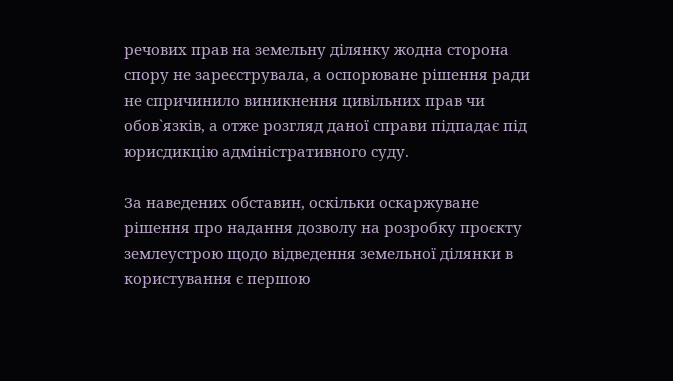речових прав на земельну ділянку жодна сторона спору не зареєструвала, а оспорюване рішення ради не спричинило виникнення цивільних прав чи обов`язків, а отже розгляд даної справи підпадає під юрисдикцію адміністративного суду.

За наведених обставин, оскільки оскаржуване рішення про надання дозволу на розробку проєкту землеустрою щодо відведення земельної ділянки в користування є першою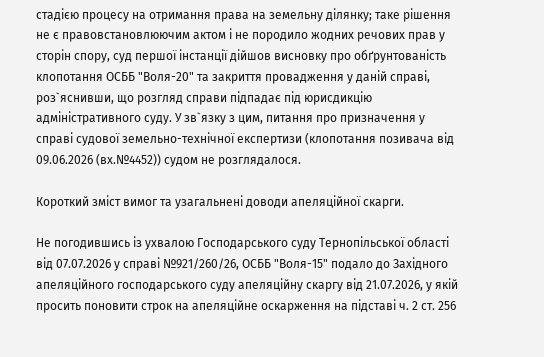стадією процесу на отримання права на земельну ділянку; таке рішення не є правовстановлюючим актом і не породило жодних речових прав у сторін спору, суд першої інстанції дійшов висновку про обґрунтованість клопотання ОСББ "Воля-20" та закриття провадження у даній справі, роз`яснивши, що розгляд справи підпадає під юрисдикцію адміністративного суду. У зв`язку з цим, питання про призначення у справі судової земельно-технічної експертизи (клопотання позивача від 09.06.2026 (вх.№4452)) судом не розглядалося.

Короткий зміст вимог та узагальнені доводи апеляційної скарги.

Не погодившись із ухвалою Господарського суду Тернопільської області від 07.07.2026 у справі №921/260/26, ОСББ "Воля-15" подало до Західного апеляційного господарського суду апеляційну скаргу від 21.07.2026, у якій просить поновити строк на апеляційне оскарження на підставі ч. 2 ст. 256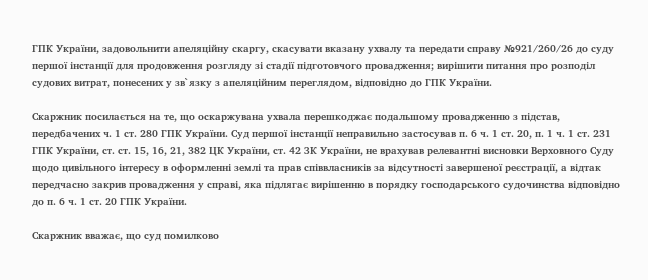ГПК України, задовольнити апеляційну скаргу, скасувати вказану ухвалу та передати справу №921/260/26 до суду першої інстанції для продовження розгляду зі стадії підготовчого провадження; вирішити питання про розподіл судових витрат, понесених у зв`язку з апеляційним переглядом, відповідно до ГПК України.

Скаржник посилається на те, що оскаржувана ухвала перешкоджає подальшому провадженню з підстав, передбачених ч. 1 ст. 280 ГПК України. Суд першої інстанції неправильно застосував п. 6 ч. 1 ст. 20, п. 1 ч. 1 ст. 231 ГПК України, ст. ст. 15, 16, 21, 382 ЦК України, ст. 42 ЗК України, не врахував релевантні висновки Верховного Суду щодо цивільного інтересу в оформленні землі та прав співвласників за відсутності завершеної реєстрації, а відтак передчасно закрив провадження у справі, яка підлягає вирішенню в порядку господарського судочинства відповідно до п. 6 ч. 1 ст. 20 ГПК України.

Скаржник вважає, що суд помилково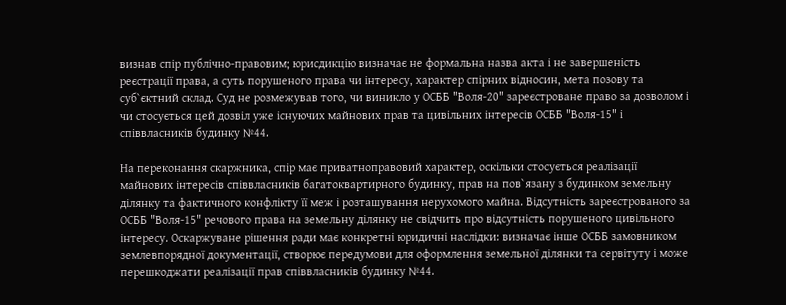визнав спір публічно-правовим; юрисдикцію визначає не формальна назва акта і не завершеність реєстрації права, а суть порушеного права чи інтересу, характер спірних відносин, мета позову та суб`єктний склад. Суд не розмежував того, чи виникло у ОСББ "Воля-20" зареєстроване право за дозволом і чи стосується цей дозвіл уже існуючих майнових прав та цивільних інтересів ОСББ "Воля-15" і співвласників будинку №44.

На переконання скаржника, спір має приватноправовий характер, оскільки стосується реалізації майнових інтересів співвласників багатоквартирного будинку, прав на пов`язану з будинком земельну ділянку та фактичного конфлікту її меж і розташування нерухомого майна. Відсутність зареєстрованого за ОСББ "Воля-15" речового права на земельну ділянку не свідчить про відсутність порушеного цивільного інтересу. Оскаржуване рішення ради має конкретні юридичні наслідки: визначає інше ОСББ замовником землевпорядної документації, створює передумови для оформлення земельної ділянки та сервітуту і може перешкоджати реалізації прав співвласників будинку №44.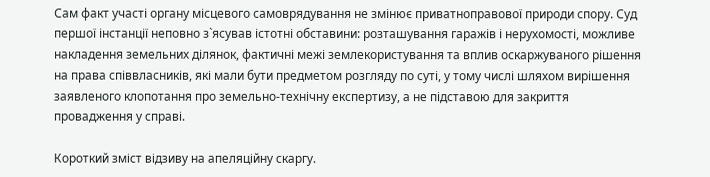Сам факт участі органу місцевого самоврядування не змінює приватноправової природи спору. Суд першої інстанції неповно з`ясував істотні обставини: розташування гаражів і нерухомості, можливе накладення земельних ділянок, фактичні межі землекористування та вплив оскаржуваного рішення на права співвласників, які мали бути предметом розгляду по суті, у тому числі шляхом вирішення заявленого клопотання про земельно-технічну експертизу, а не підставою для закриття провадження у справі.

Короткий зміст відзиву на апеляційну скаргу.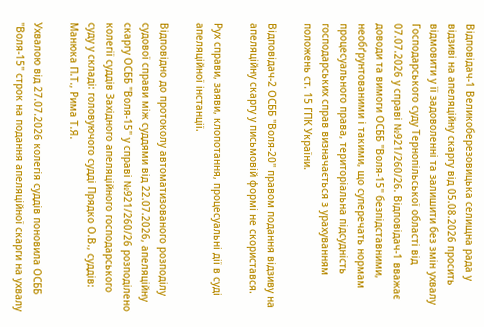Відповідач-1 Великоберезовицька селищна рада у відзиві на апеляційну скаргу від 05.08.2026 просить відмовити у її задоволенні та залишити без змін ухвалу Господарського суду Тернопільської області від 07.07.2026 у справі №921/260/26. Відповідач-1 вважає доводи та вимоги ОСББ "Воля-15" безпідставними, необґрунтованими і такими, що суперечать нормам процесуального права, територіальна підсудність господарських справ визначається з урахуванням положень ст. 15 ГПК України.

Відповідач-2 ОСББ "Воля-20" правом подання відзиву на апеляційну скаргу у письмовій формі не скористався.

Рух справи, заяви, клопотання, процесуальні дії в суді апеляційної інстанції.

Відповідно до протоколу автоматизованого розподілу судової справи між суддями від 22.07.2026, апеляційну скаргу ОСББ "Воля-15" у справі №921/260/26 розподілено колегії суддів Західного апеляційного господарського суду у складі: головуючого судді Прядко О.В., суддів: Манюка П.Т., Рима Т.Я.

Ухвалою від 27.07.2026 колегія суддів поновила ОСББ "Воля-15" строк на подання апеляційної скарги на ухвалу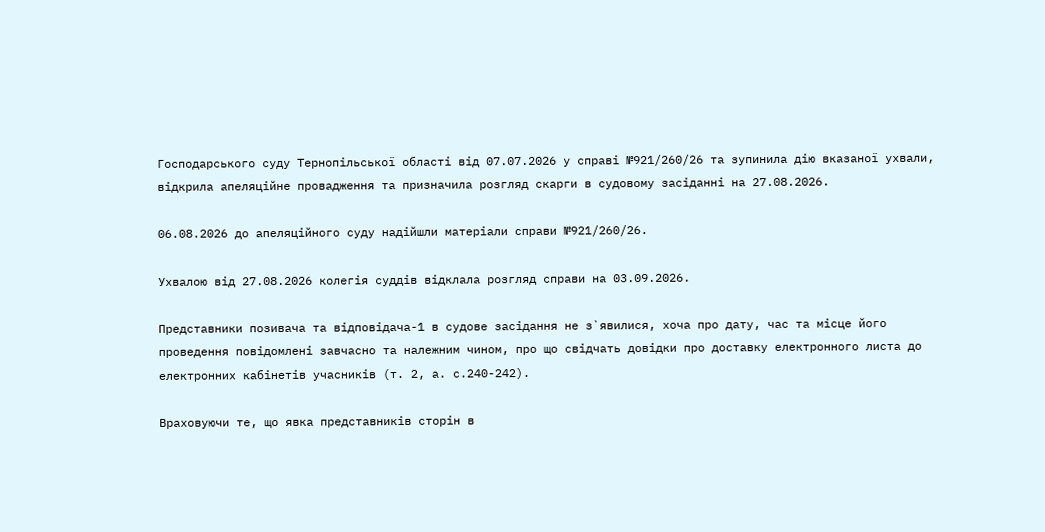Господарського суду Тернопільської області від 07.07.2026 у справі №921/260/26 та зупинила дію вказаної ухвали, відкрила апеляційне провадження та призначила розгляд скарги в судовому засіданні на 27.08.2026.

06.08.2026 до апеляційного суду надійшли матеріали справи №921/260/26.

Ухвалою від 27.08.2026 колегія суддів відклала розгляд справи на 03.09.2026.

Представники позивача та відповідача-1 в судове засідання не з`явилися, хоча про дату, час та місце його проведення повідомлені завчасно та належним чином, про що свідчать довідки про доставку електронного листа до електронних кабінетів учасників (т. 2, а. с.240-242).

Враховуючи те, що явка представників сторін в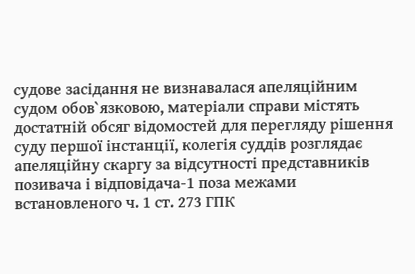судове засідання не визнавалася апеляційним судом обов`язковою, матеріали справи містять достатній обсяг відомостей для перегляду рішення суду першої інстанції, колегія суддів розглядає апеляційну скаргу за відсутності представників позивача і відповідача-1 поза межами встановленого ч. 1 ст. 273 ГПК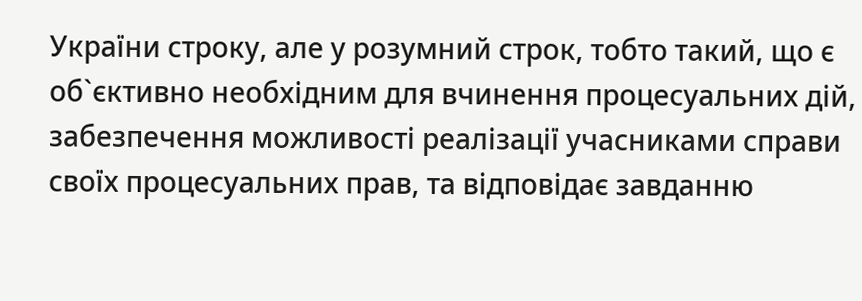України строку, але у розумний строк, тобто такий, що є об`єктивно необхідним для вчинення процесуальних дій, забезпечення можливості реалізації учасниками справи своїх процесуальних прав, та відповідає завданню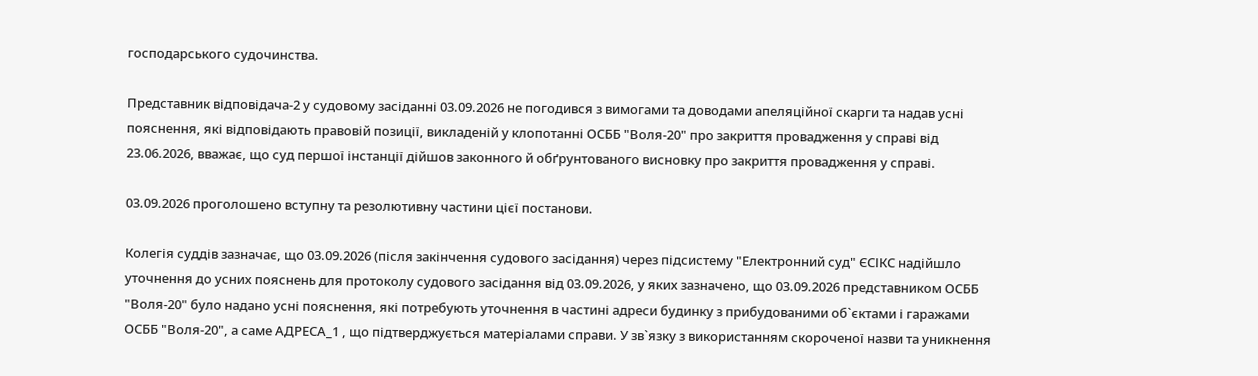господарського судочинства.

Представник відповідача-2 у судовому засіданні 03.09.2026 не погодився з вимогами та доводами апеляційної скарги та надав усні пояснення, які відповідають правовій позиції, викладеній у клопотанні ОСББ "Воля-20" про закриття провадження у справі від 23.06.2026, вважає, що суд першої інстанції дійшов законного й обґрунтованого висновку про закриття провадження у справі.

03.09.2026 проголошено вступну та резолютивну частини цієї постанови.

Колегія суддів зазначає, що 03.09.2026 (після закінчення судового засідання) через підсистему "Електронний суд" ЄСІКС надійшло уточнення до усних пояснень для протоколу судового засідання від 03.09.2026, у яких зазначено, що 03.09.2026 представником ОСББ "Воля-20" було надано усні пояснення, які потребують уточнення в частині адреси будинку з прибудованими об`єктами і гаражами ОСББ "Воля-20", а саме АДРЕСА_1 , що підтверджується матеріалами справи. У зв`язку з використанням скороченої назви та уникнення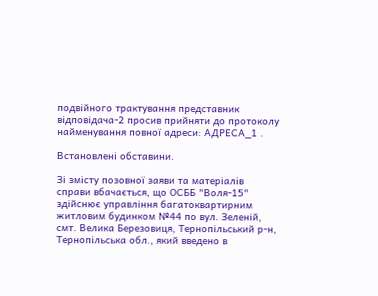подвійного трактування представник відповідача-2 просив прийняти до протоколу найменування повної адреси: АДРЕСА_1 .

Встановлені обставини.

Зі змісту позовної заяви та матеріалів справи вбачається, що ОСББ "Воля-15" здійснює управління багатоквартирним житловим будинком №44 по вул. Зеленій, смт. Велика Березовиця, Тернопільський р-н, Тернопільська обл., який введено в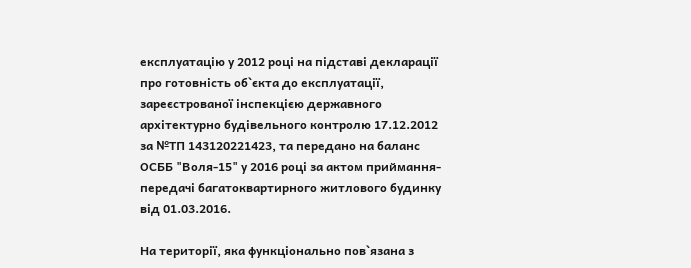експлуатацію у 2012 році на підставі декларації про готовність об`єкта до експлуатації, зареєстрованої інспекцією державного архітектурно будівельного контролю 17.12.2012 за №ТП 143120221423, та передано на баланс ОСББ "Воля-15" у 2016 році за актом приймання-передачі багатоквартирного житлового будинку від 01.03.2016.

На території, яка функціонально пов`язана з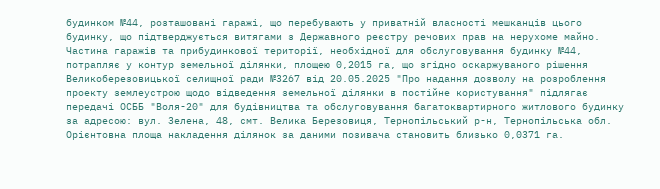будинком №44, розташовані гаражі, що перебувають у приватній власності мешканців цього будинку, що підтверджується витягами з Державного реєстру речових прав на нерухоме майно. Частина гаражів та прибудинкової території, необхідної для обслуговування будинку №44, потрапляє у контур земельної ділянки, площею 0,2015 га, що згідно оскаржуваного рішення Великоберезовицької селищної ради №3267 від 20.05.2025 "Про надання дозволу на розроблення проекту землеустрою щодо відведення земельної ділянки в постійне користування" підлягає передачі ОСББ "Воля-20" для будівництва та обслуговування багатоквартирного житлового будинку за адресою: вул. Зелена, 48, смт. Велика Березовиця, Тернопільський р-н, Тернопільська обл. Орієнтовна площа накладення ділянок за даними позивача становить близько 0,0371 га.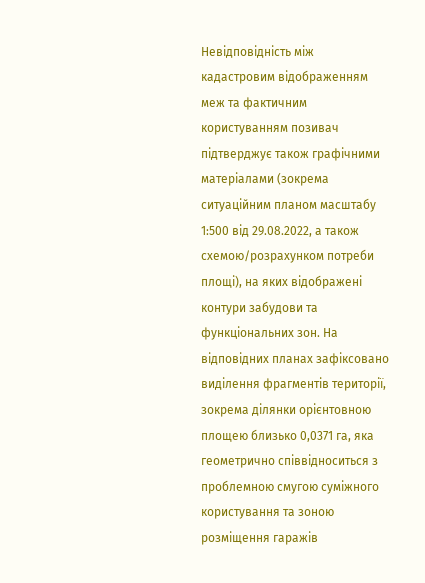Невідповідність між кадастровим відображенням меж та фактичним користуванням позивач підтверджує також графічними матеріалами (зокрема ситуаційним планом масштабу 1:500 від 29.08.2022, а також схемою/розрахунком потреби площі), на яких відображені контури забудови та функціональних зон. На відповідних планах зафіксовано виділення фрагментів території, зокрема ділянки орієнтовною площею близько 0,0371 га, яка геометрично співвідноситься з проблемною смугою суміжного користування та зоною розміщення гаражів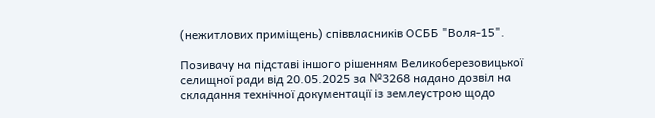(нежитлових приміщень) співвласників ОСББ "Воля-15".

Позивачу на підставі іншого рішенням Великоберезовицької селищної ради від 20.05.2025 за №3268 надано дозвіл на складання технічної документації із землеустрою щодо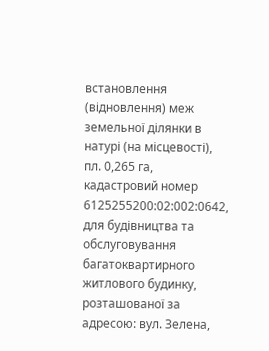встановлення (відновлення) меж земельної ділянки в натурі (на місцевості), пл. 0,265 га, кадастровий номер 6125255200:02:002:0642, для будівництва та обслуговування багатоквартирного житлового будинку, розташованої за адресою: вул. Зелена,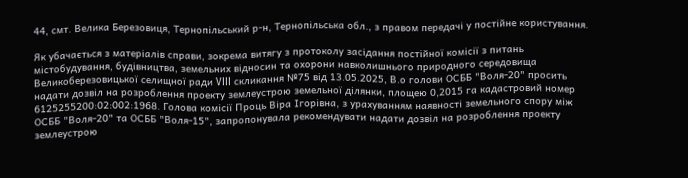44, смт. Велика Березовиця, Тернопільський р-н, Тернопільська обл., з правом передачі у постійне користування.

Як убачається з матеріалів справи, зокрема витягу з протоколу засідання постійної комісії з питань містобудування, будівництва, земельних відносин та охорони навколишнього природного середовища Великоберезовицької селищної ради VIII скликання №75 від 13.05.2025, В.о голови ОСББ "Воля-20" просить надати дозвіл на розроблення проекту землеустрою земельної ділянки, площею 0,2015 га кадастровий номер 6125255200:02:002:1968. Голова комісії Проць Віра Ігорівна, з урахуванням наявності земельного спору між ОСББ "Воля-20" та ОСББ "Воля-15", запропонувала рекомендувати надати дозвіл на розроблення проекту землеустрою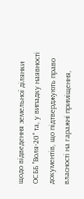щодо відведення земельної ділянки ОСББ "Воля-20" та, у випадку наявності документів, що підтверджують право власності на гаражні приміщення,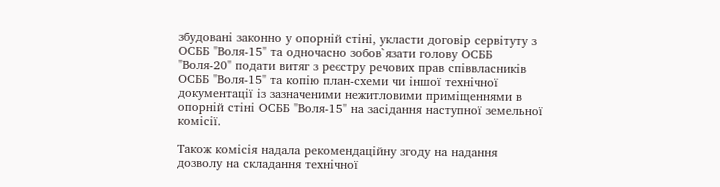збудовані законно у опорній стіні, укласти договір сервітуту з ОСББ "Воля-15" та одночасно зобов`язати голову ОСББ "Воля-20" подати витяг з реєстру речових прав співвласників ОСББ "Воля-15" та копію план-схеми чи іншої технічної документації із зазначеними нежитловими приміщеннями в опорній стіні ОСББ "Воля-15" на засідання наступної земельної комісії.

Також комісія надала рекомендаційну згоду на надання дозволу на складання технічної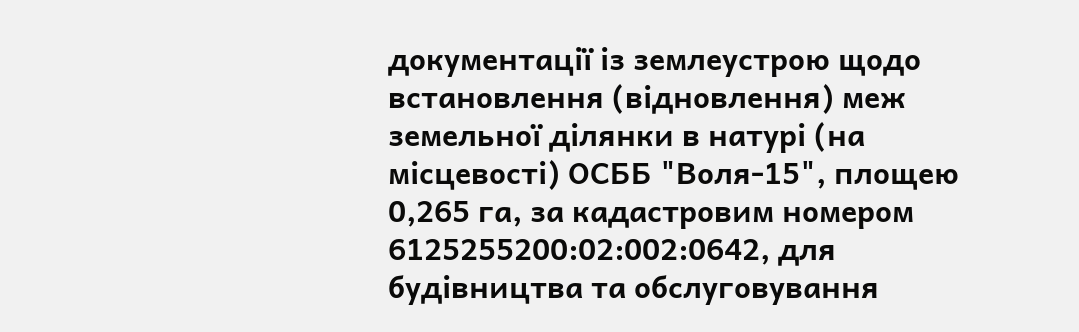документації із землеустрою щодо встановлення (відновлення) меж земельної ділянки в натурі (на місцевості) ОСББ "Воля-15", площею 0,265 га, за кадастровим номером 6125255200:02:002:0642, для будівництва та обслуговування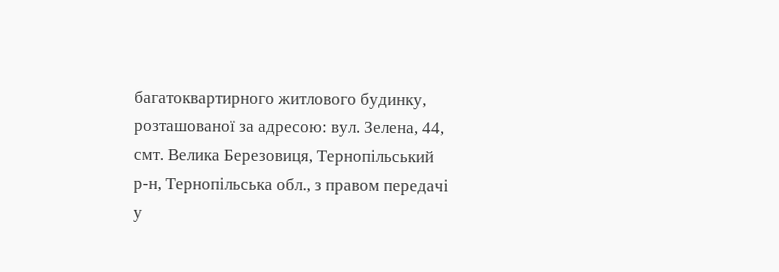багатоквартирного житлового будинку, розташованої за адресою: вул. Зелена, 44, смт. Велика Березовиця, Тернопільський р-н, Тернопільська обл., з правом передачі у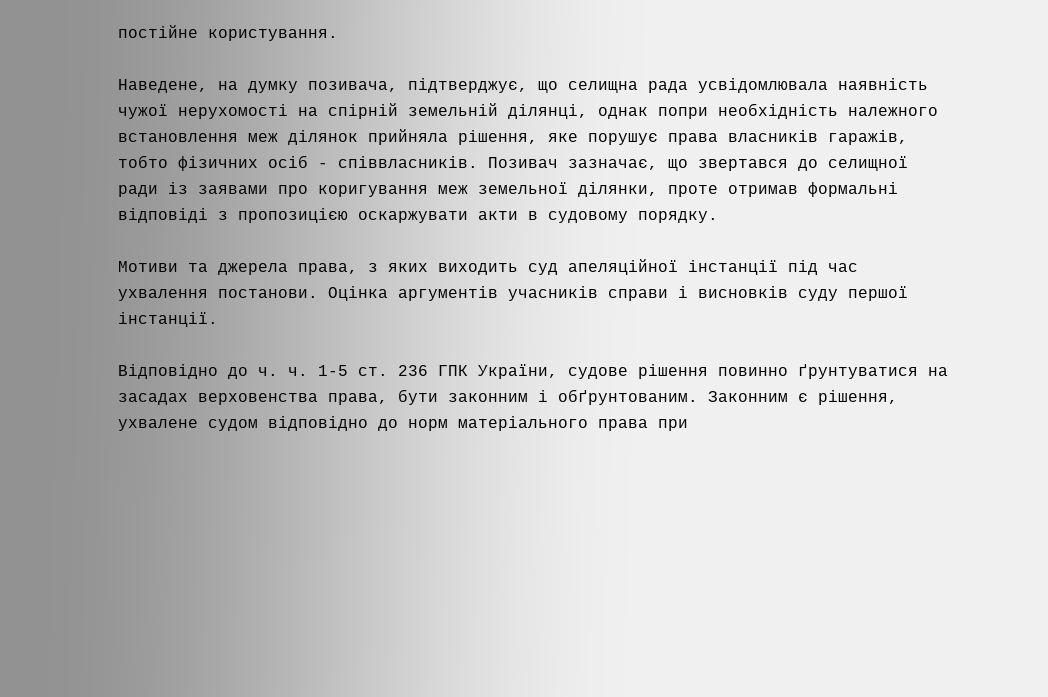постійне користування.

Наведене, на думку позивача, підтверджує, що селищна рада усвідомлювала наявність чужої нерухомості на спірній земельній ділянці, однак попри необхідність належного встановлення меж ділянок прийняла рішення, яке порушує права власників гаражів, тобто фізичних осіб - співвласників. Позивач зазначає, що звертався до селищної ради із заявами про коригування меж земельної ділянки, проте отримав формальні відповіді з пропозицією оскаржувати акти в судовому порядку.

Мотиви та джерела права, з яких виходить суд апеляційної інстанції під час ухвалення постанови. Оцінка аргументів учасників справи і висновків суду першої інстанції.

Відповідно до ч. ч. 1-5 ст. 236 ГПК України, судове рішення повинно ґрунтуватися на засадах верховенства права, бути законним і обґрунтованим. Законним є рішення, ухвалене судом відповідно до норм матеріального права при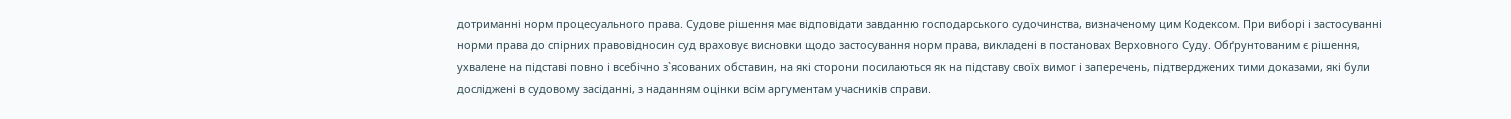дотриманні норм процесуального права. Судове рішення має відповідати завданню господарського судочинства, визначеному цим Кодексом. При виборі і застосуванні норми права до спірних правовідносин суд враховує висновки щодо застосування норм права, викладені в постановах Верховного Суду. Обґрунтованим є рішення, ухвалене на підставі повно і всебічно з`ясованих обставин, на які сторони посилаються як на підставу своїх вимог і заперечень, підтверджених тими доказами, які були досліджені в судовому засіданні, з наданням оцінки всім аргументам учасників справи.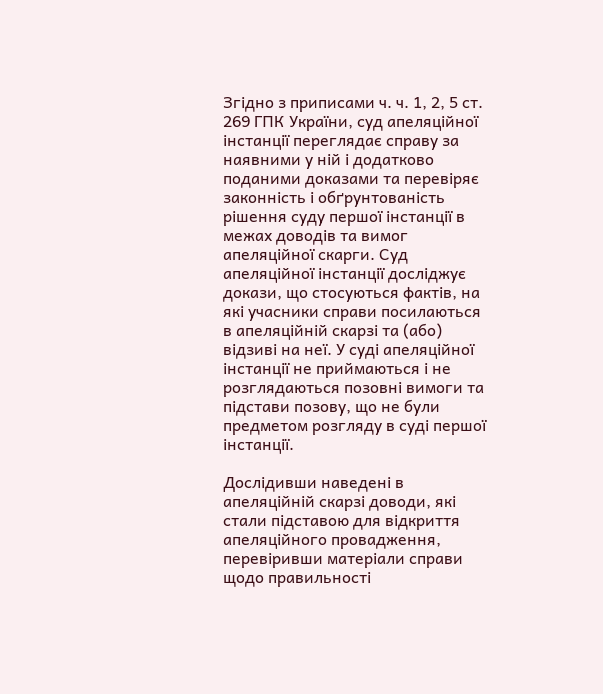Згідно з приписами ч. ч. 1, 2, 5 ст. 269 ГПК України, суд апеляційної інстанції переглядає справу за наявними у ній і додатково поданими доказами та перевіряє законність і обґрунтованість рішення суду першої інстанції в межах доводів та вимог апеляційної скарги. Суд апеляційної інстанції досліджує докази, що стосуються фактів, на які учасники справи посилаються в апеляційній скарзі та (або) відзиві на неї. У суді апеляційної інстанції не приймаються і не розглядаються позовні вимоги та підстави позову, що не були предметом розгляду в суді першої інстанції.

Дослідивши наведені в апеляційній скарзі доводи, які стали підставою для відкриття апеляційного провадження, перевіривши матеріали справи щодо правильності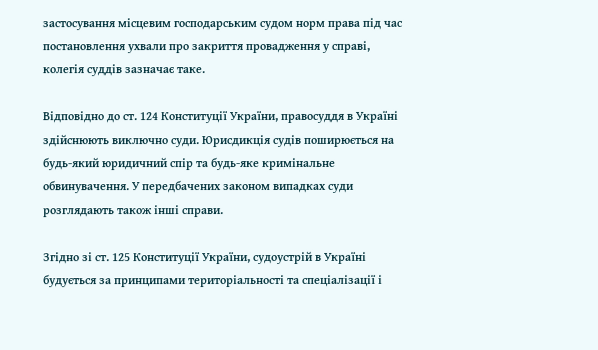застосування місцевим господарським судом норм права під час постановлення ухвали про закриття провадження у справі, колегія суддів зазначає таке.

Відповідно до ст. 124 Конституції України, правосуддя в Україні здійснюють виключно суди. Юрисдикція судів поширюється на будь-який юридичний спір та будь-яке кримінальне обвинувачення. У передбачених законом випадках суди розглядають також інші справи.

Згідно зі ст. 125 Конституції України, судоустрій в Україні будується за принципами територіальності та спеціалізації і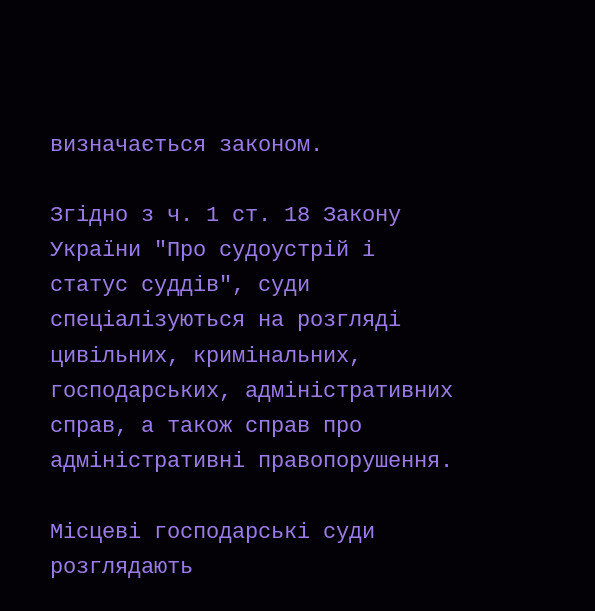визначається законом.

Згідно з ч. 1 ст. 18 Закону України "Про судоустрій і статус суддів", суди спеціалізуються на розгляді цивільних, кримінальних, господарських, адміністративних справ, а також справ про адміністративні правопорушення.

Місцеві господарські суди розглядають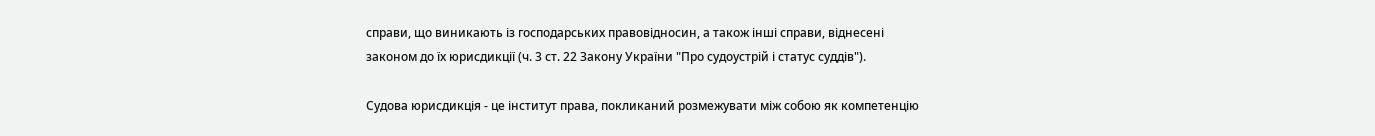справи, що виникають із господарських правовідносин, а також інші справи, віднесені законом до їх юрисдикції (ч. 3 ст. 22 Закону України "Про судоустрій і статус суддів").

Судова юрисдикція - це інститут права, покликаний розмежувати між собою як компетенцію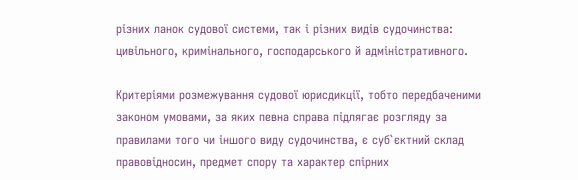різних ланок судової системи, так і різних видів судочинства: цивільного, кримінального, господарського й адміністративного.

Критеріями розмежування судової юрисдикції, тобто передбаченими законом умовами, за яких певна справа підлягає розгляду за правилами того чи іншого виду судочинства, є суб`єктний склад правовідносин, предмет спору та характер спірних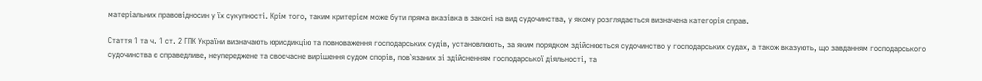матеріальних правовідносин у їх сукупності. Крім того, таким критерієм може бути пряма вказівка в законі на вид судочинства, у якому розглядається визначена категорія справ.

Стаття 1 та ч. 1 ст. 2 ГПК України визначають юрисдикцію та повноваження господарських судів, установлюють, за яким порядком здійснюється судочинство у господарських судах, а також вказують, що завданням господарського судочинства є справедливе, неупереджене та своєчасне вирішення судом спорів, пов`язаних зі здійсненням господарської діяльності, та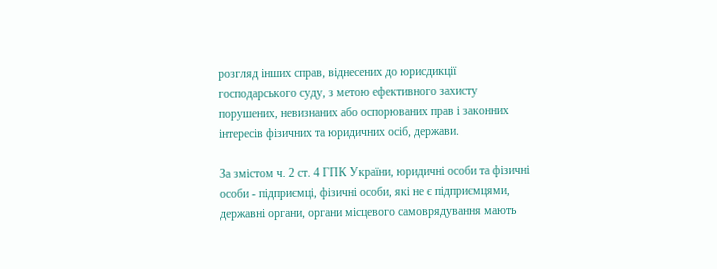розгляд інших справ, віднесених до юрисдикції господарського суду, з метою ефективного захисту порушених, невизнаних або оспорюваних прав і законних інтересів фізичних та юридичних осіб, держави.

За змістом ч. 2 ст. 4 ГПК України, юридичні особи та фізичні особи - підприємці, фізичні особи, які не є підприємцями, державні органи, органи місцевого самоврядування мають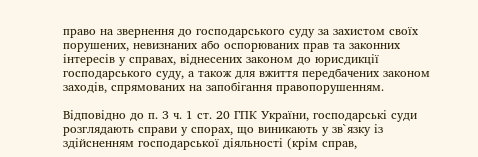право на звернення до господарського суду за захистом своїх порушених, невизнаних або оспорюваних прав та законних інтересів у справах, віднесених законом до юрисдикції господарського суду, а також для вжиття передбачених законом заходів, спрямованих на запобігання правопорушенням.

Відповідно до п. 3 ч. 1 ст. 20 ГПК України, господарські суди розглядають справи у спорах, що виникають у зв`язку із здійсненням господарської діяльності (крім справ,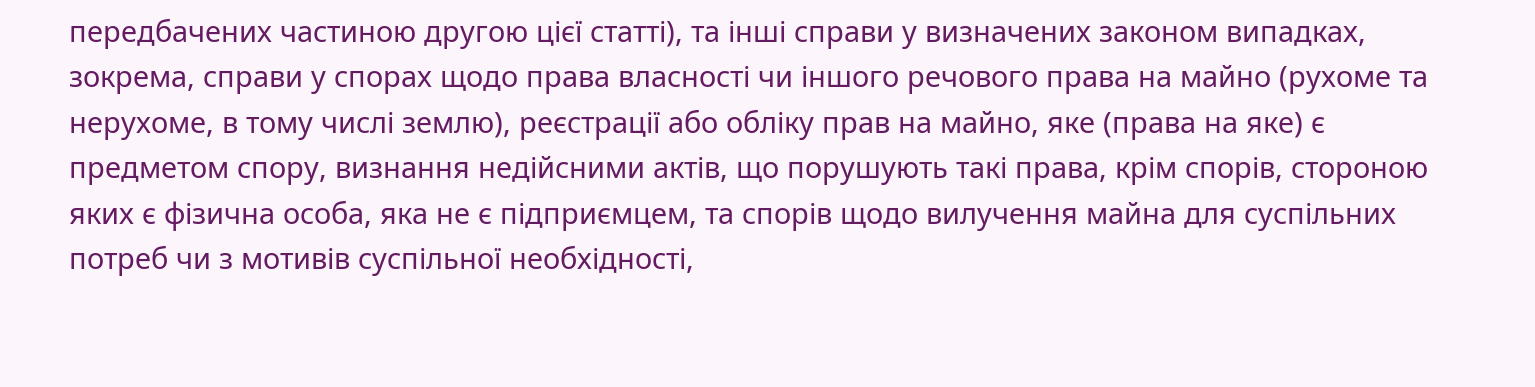передбачених частиною другою цієї статті), та інші справи у визначених законом випадках, зокрема, справи у спорах щодо права власності чи іншого речового права на майно (рухоме та нерухоме, в тому числі землю), реєстрації або обліку прав на майно, яке (права на яке) є предметом спору, визнання недійсними актів, що порушують такі права, крім спорів, стороною яких є фізична особа, яка не є підприємцем, та спорів щодо вилучення майна для суспільних потреб чи з мотивів суспільної необхідності,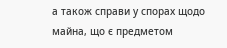а також справи у спорах щодо майна, що є предметом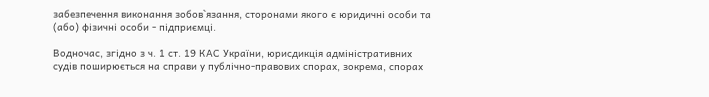забезпечення виконання зобов`язання, сторонами якого є юридичні особи та (або) фізичні особи - підприємці.

Водночас, згідно з ч. 1 ст. 19 КАС України, юрисдикція адміністративних судів поширюється на справи у публічно-правових спорах, зокрема, спорах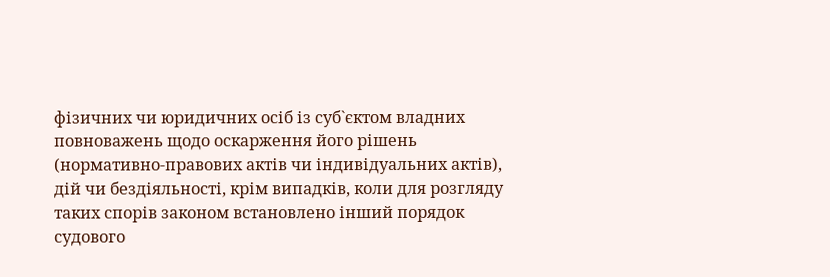фізичних чи юридичних осіб із суб`єктом владних повноважень щодо оскарження його рішень (нормативно-правових актів чи індивідуальних актів), дій чи бездіяльності, крім випадків, коли для розгляду таких спорів законом встановлено інший порядок судового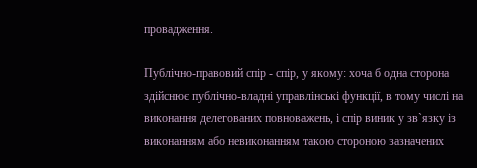провадження.

Публічно-правовий спір - спір, у якому: хоча б одна сторона здійснює публічно-владні управлінські функції, в тому числі на виконання делегованих повноважень, і спір виник у зв`язку із виконанням або невиконанням такою стороною зазначених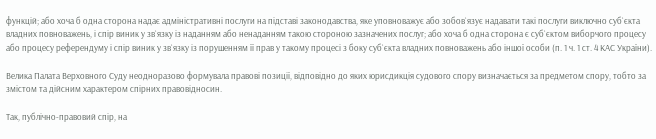функцій; або хоча б одна сторона надає адміністративні послуги на підставі законодавства, яке уповноважує або зобов`язує надавати такі послуги виключно суб`єкта владних повноважень, і спір виник у зв`язку із наданням або ненаданням такою стороною зазначених послуг; або хоча б одна сторона є суб`єктом виборчого процесу або процесу референдуму і спір виник у зв`язку із порушенням її прав у такому процесі з боку суб`єкта владних повноважень або іншої особи (п. 1 ч. 1 ст. 4 КАС України).

Велика Палата Верховного Суду неодноразово формувала правові позиції, відповідно до яких юрисдикція судового спору визначається за предметом спору, тобто за змістом та дійсним характером спірних правовідносин.

Так, публічно-правовий спір, на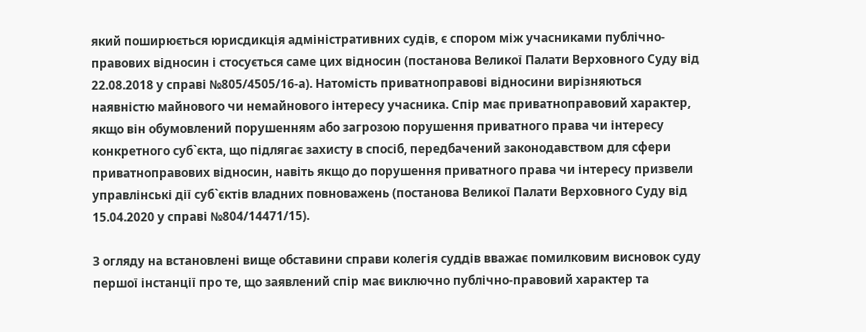який поширюється юрисдикція адміністративних судів, є спором між учасниками публічно-правових відносин і стосується саме цих відносин (постанова Великої Палати Верховного Суду від 22.08.2018 у справі №805/4505/16-а). Натомість приватноправові відносини вирізняються наявністю майнового чи немайнового інтересу учасника. Спір має приватноправовий характер, якщо він обумовлений порушенням або загрозою порушення приватного права чи інтересу конкретного суб`єкта, що підлягає захисту в спосіб, передбачений законодавством для сфери приватноправових відносин, навіть якщо до порушення приватного права чи інтересу призвели управлінські дії суб`єктів владних повноважень (постанова Великої Палати Верховного Суду від 15.04.2020 у справі №804/14471/15).

З огляду на встановлені вище обставини справи колегія суддів вважає помилковим висновок суду першої інстанції про те, що заявлений спір має виключно публічно-правовий характер та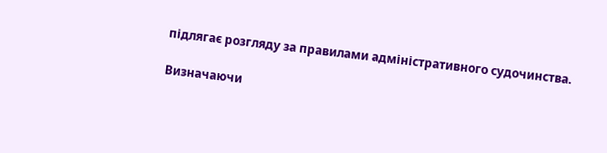підлягає розгляду за правилами адміністративного судочинства.

Визначаючи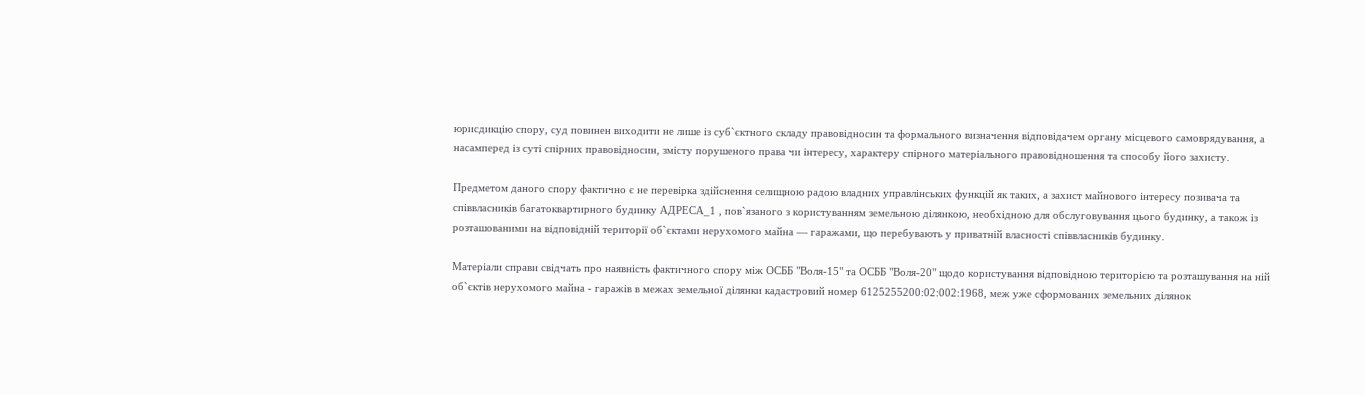юрисдикцію спору, суд повинен виходити не лише із суб`єктного складу правовідносин та формального визначення відповідачем органу місцевого самоврядування, а насамперед із суті спірних правовідносин, змісту порушеного права чи інтересу, характеру спірного матеріального правовідношення та способу його захисту.

Предметом даного спору фактично є не перевірка здійснення селищною радою владних управлінських функцій як таких, а захист майнового інтересу позивача та співвласників багатоквартирного будинку АДРЕСА_1 , пов`язаного з користуванням земельною ділянкою, необхідною для обслуговування цього будинку, а також із розташованими на відповідній території об`єктами нерухомого майна — гаражами, що перебувають у приватній власності співвласників будинку.

Матеріали справи свідчать про наявність фактичного спору між ОСББ "Воля-15" та ОСББ "Воля-20" щодо користування відповідною територією та розташування на ній об`єктів нерухомого майна - гаражів в межах земельної ділянки кадастровий номер 6125255200:02:002:1968, меж уже сформованих земельних ділянок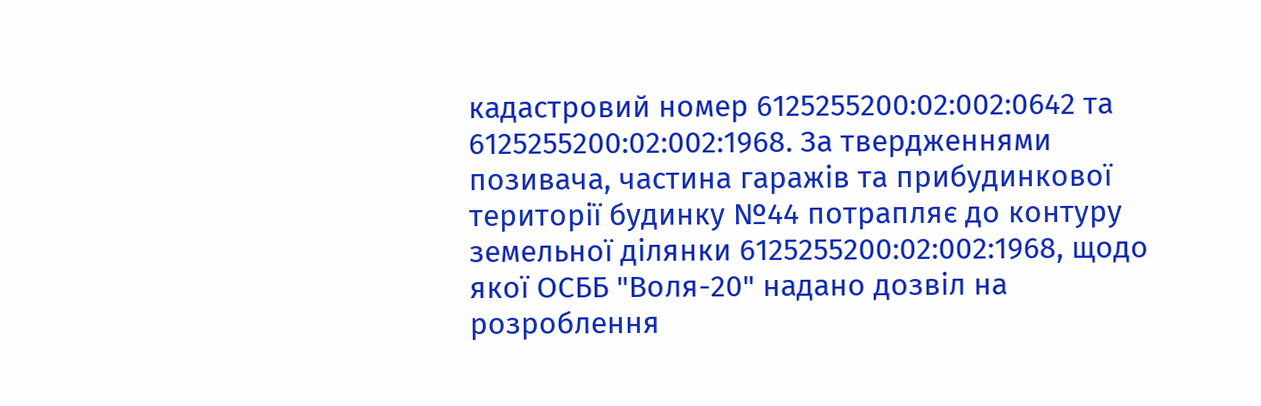кадастровий номер 6125255200:02:002:0642 та 6125255200:02:002:1968. За твердженнями позивача, частина гаражів та прибудинкової території будинку №44 потрапляє до контуру земельної ділянки 6125255200:02:002:1968, щодо якої ОСББ "Воля-20" надано дозвіл на розроблення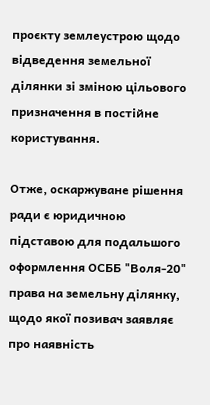проєкту землеустрою щодо відведення земельної ділянки зі зміною цільового призначення в постійне користування.

Отже, оскаржуване рішення ради є юридичною підставою для подальшого оформлення ОСББ "Воля-20" права на земельну ділянку, щодо якої позивач заявляє про наявність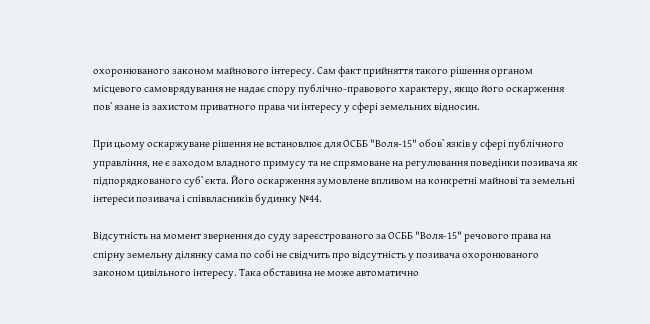охоронюваного законом майнового інтересу. Сам факт прийняття такого рішення органом місцевого самоврядування не надає спору публічно-правового характеру, якщо його оскарження пов`язане із захистом приватного права чи інтересу у сфері земельних відносин.

При цьому оскаржуване рішення не встановлює для ОСББ "Воля-15" обов`язків у сфері публічного управління, не є заходом владного примусу та не спрямоване на регулювання поведінки позивача як підпорядкованого суб`єкта. Його оскарження зумовлене впливом на конкретні майнові та земельні інтереси позивача і співвласників будинку №44.

Відсутність на момент звернення до суду зареєстрованого за ОСББ "Воля-15" речового права на спірну земельну ділянку сама по собі не свідчить про відсутність у позивача охоронюваного законом цивільного інтересу. Така обставина не може автоматично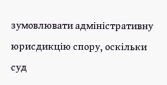зумовлювати адміністративну юрисдикцію спору, оскільки суд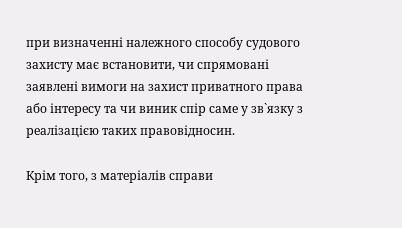при визначенні належного способу судового захисту має встановити, чи спрямовані заявлені вимоги на захист приватного права або інтересу та чи виник спір саме у зв`язку з реалізацією таких правовідносин.

Крім того, з матеріалів справи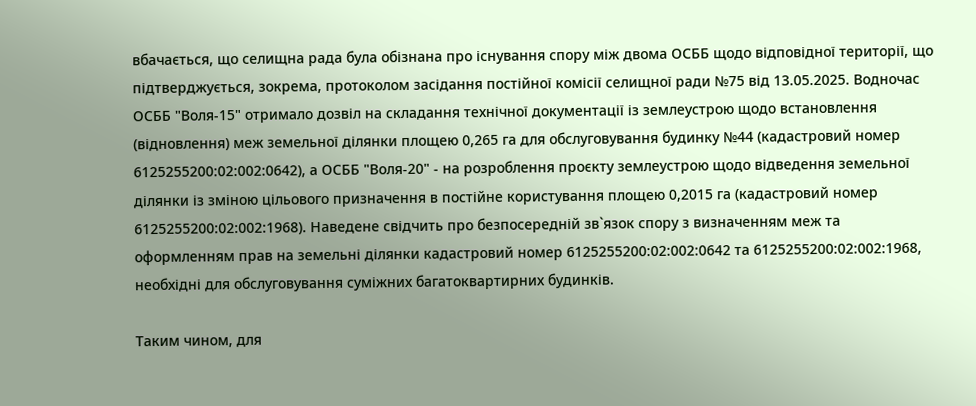вбачається, що селищна рада була обізнана про існування спору між двома ОСББ щодо відповідної території, що підтверджується, зокрема, протоколом засідання постійної комісії селищної ради №75 від 13.05.2025. Водночас ОСББ "Воля-15" отримало дозвіл на складання технічної документації із землеустрою щодо встановлення (відновлення) меж земельної ділянки площею 0,265 га для обслуговування будинку №44 (кадастровий номер 6125255200:02:002:0642), а ОСББ "Воля-20" - на розроблення проєкту землеустрою щодо відведення земельної ділянки із зміною цільового призначення в постійне користування площею 0,2015 га (кадастровий номер 6125255200:02:002:1968). Наведене свідчить про безпосередній зв`язок спору з визначенням меж та оформленням прав на земельні ділянки кадастровий номер 6125255200:02:002:0642 та 6125255200:02:002:1968, необхідні для обслуговування суміжних багатоквартирних будинків.

Таким чином, для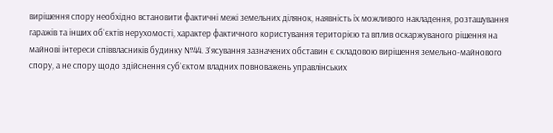вирішення спору необхідно встановити фактичні межі земельних ділянок, наявність їх можливого накладення, розташування гаражів та інших об`єктів нерухомості, характер фактичного користування територією та вплив оскаржуваного рішення на майнові інтереси співвласників будинку №44. З`ясування зазначених обставин є складовою вирішення земельно-майнового спору, а не спору щодо здійснення суб`єктом владних повноважень управлінських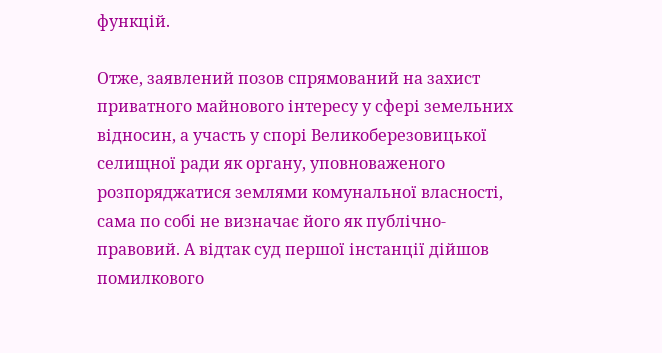функцій.

Отже, заявлений позов спрямований на захист приватного майнового інтересу у сфері земельних відносин, а участь у спорі Великоберезовицької селищної ради як органу, уповноваженого розпоряджатися землями комунальної власності, сама по собі не визначає його як публічно-правовий. А відтак суд першої інстанції дійшов помилкового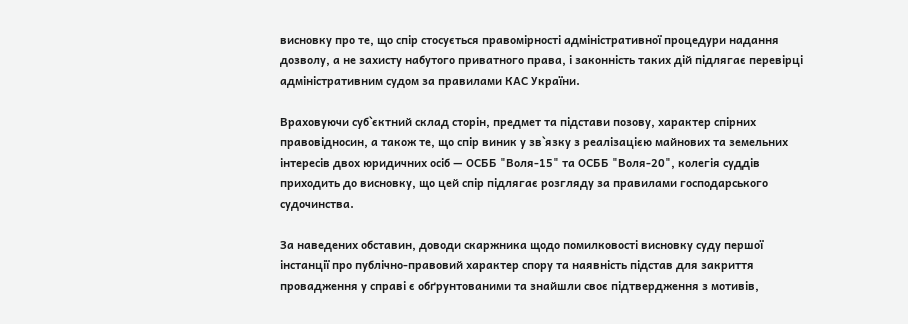висновку про те, що спір стосується правомірності адміністративної процедури надання дозволу, а не захисту набутого приватного права, і законність таких дій підлягає перевірці адміністративним судом за правилами КАС України.

Враховуючи суб`єктний склад сторін, предмет та підстави позову, характер спірних правовідносин, а також те, що спір виник у зв`язку з реалізацією майнових та земельних інтересів двох юридичних осіб — ОСББ "Воля-15" та ОСББ "Воля-20", колегія суддів приходить до висновку, що цей спір підлягає розгляду за правилами господарського судочинства.

За наведених обставин, доводи скаржника щодо помилковості висновку суду першої інстанції про публічно-правовий характер спору та наявність підстав для закриття провадження у справі є обґрунтованими та знайшли своє підтвердження з мотивів,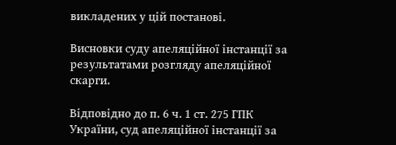викладених у цій постанові.

Висновки суду апеляційної інстанції за результатами розгляду апеляційної скарги.

Відповідно до п. 6 ч. 1 ст. 275 ГПК України, суд апеляційної інстанції за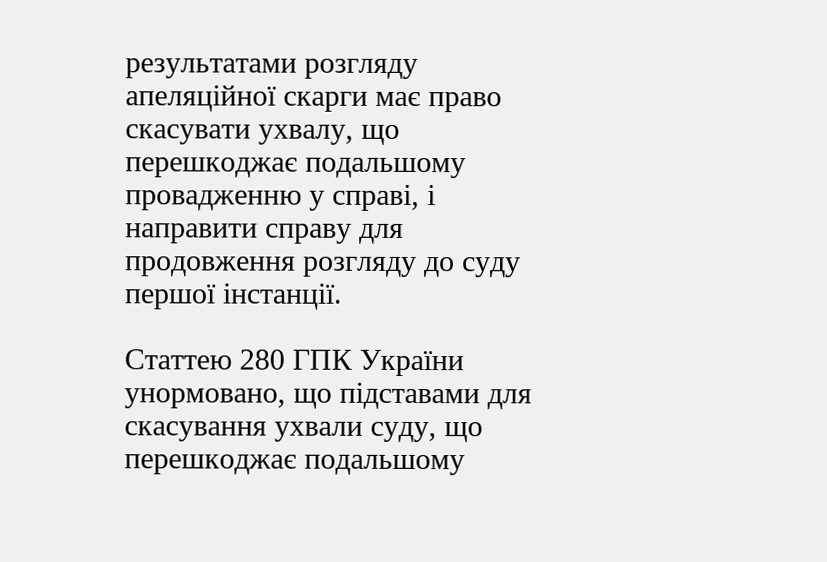результатами розгляду апеляційної скарги має право скасувати ухвалу, що перешкоджає подальшому провадженню у справі, і направити справу для продовження розгляду до суду першої інстанції.

Статтею 280 ГПК України унормовано, що підставами для скасування ухвали суду, що перешкоджає подальшому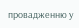провадженню у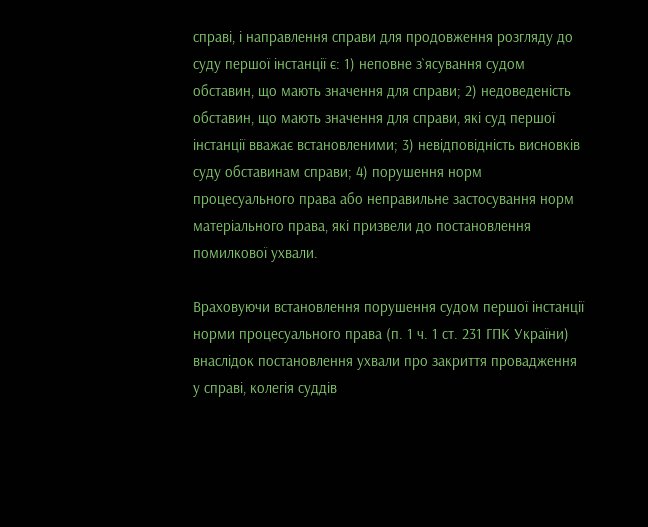справі, і направлення справи для продовження розгляду до суду першої інстанції є: 1) неповне з`ясування судом обставин, що мають значення для справи; 2) недоведеність обставин, що мають значення для справи, які суд першої інстанції вважає встановленими; 3) невідповідність висновків суду обставинам справи; 4) порушення норм процесуального права або неправильне застосування норм матеріального права, які призвели до постановлення помилкової ухвали.

Враховуючи встановлення порушення судом першої інстанції норми процесуального права (п. 1 ч. 1 ст. 231 ГПК України) внаслідок постановлення ухвали про закриття провадження у справі, колегія суддів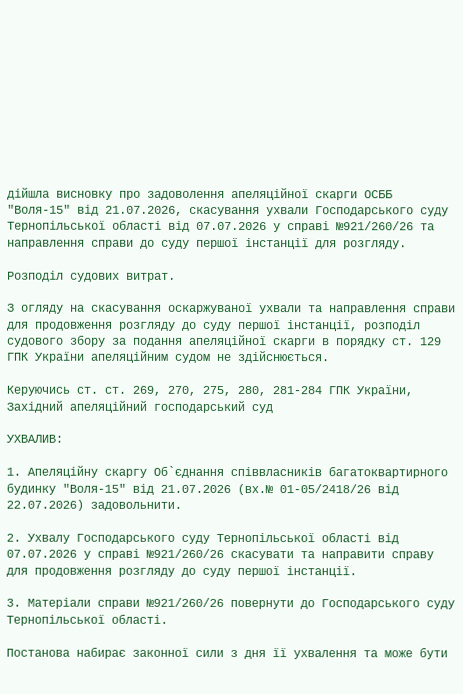дійшла висновку про задоволення апеляційної скарги ОСББ "Воля-15" від 21.07.2026, скасування ухвали Господарського суду Тернопільської області від 07.07.2026 у справі №921/260/26 та направлення справи до суду першої інстанції для розгляду.

Розподіл судових витрат.

З огляду на скасування оскаржуваної ухвали та направлення справи для продовження розгляду до суду першої інстанції, розподіл судового збору за подання апеляційної скарги в порядку ст. 129 ГПК України апеляційним судом не здійснюється.

Керуючись ст. ст. 269, 270, 275, 280, 281-284 ГПК України, Західний апеляційний господарський суд

УХВАЛИВ:

1. Апеляційну скаргу Об`єднання співвласників багатоквартирного будинку "Воля-15" від 21.07.2026 (вх.№ 01-05/2418/26 від 22.07.2026) задовольнити.

2. Ухвалу Господарського суду Тернопільської області від 07.07.2026 у справі №921/260/26 скасувати та направити справу для продовження розгляду до суду першої інстанції.

3. Матеріали справи №921/260/26 повернути до Господарського суду Тернопільської області.

Постанова набирає законної сили з дня її ухвалення та може бути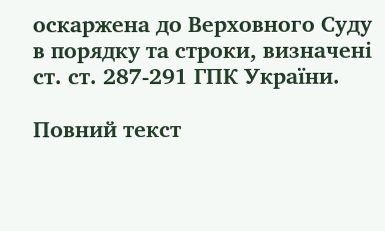оскаржена до Верховного Суду в порядку та строки, визначені ст. ст. 287-291 ГПК України.

Повний текст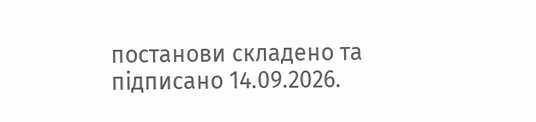постанови складено та підписано 14.09.2026.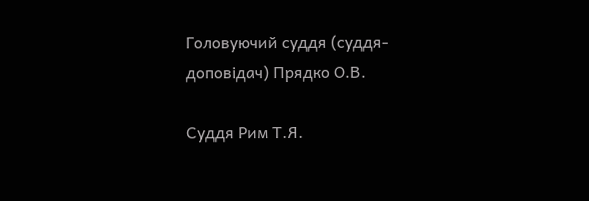Головуючий суддя (суддя-доповідач) Прядко О.В.

Суддя Рим Т.Я.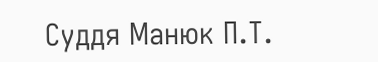Суддя Манюк П.Т.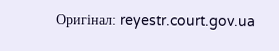Оригінал: reyestr.court.gov.ua